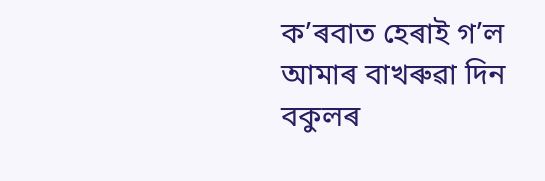ক’ৰবাত হেৰাই গ’ল
আমাৰ বাখৰুৱা দিন
বকুলৰ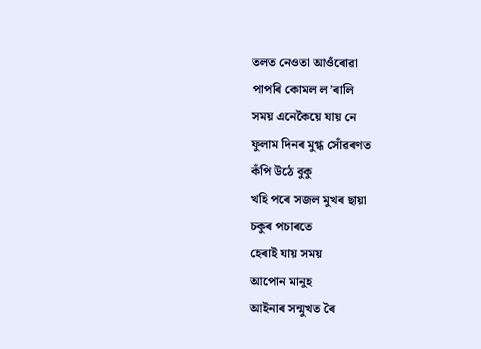তলত নেওতা আওঁৰোৱা
পাপৰি কোমল ল’ৰালি
সময় এনেকৈয়ে যায় নে
ফুলাম দিনৰ মুগ্ধ সোঁৱৰণত
কঁপি উঠে বুকু
খহি পৰে সজল মুখৰ ছায়া
চকুৰ পচাৰতে
হেৰাই যায় সময়
আপোন মানুহ
আইনাৰ সন্মুখত ৰৈ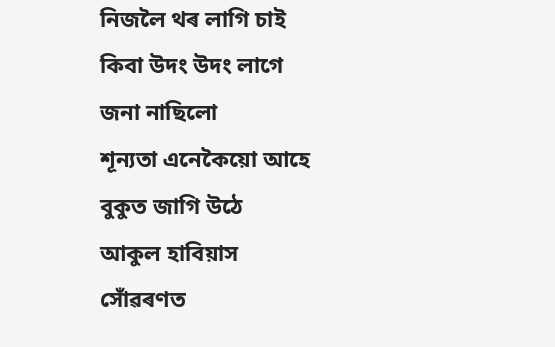নিজলৈ থৰ লাগি চাই
কিবা উদং উদং লাগে
জনা নাছিলো
শূন্যতা এনেকৈয়ো আহে
বুকুত জাগি উঠে
আকুল হাবিয়াস
সোঁৱৰণত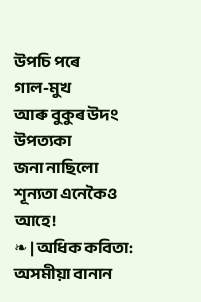উপচি পৰে
গাল-মুখ
আৰু বুকুৰ উদং উপত্যকা
জনা নাছিলো
শূন্যতা এনেকৈও আহে!
❧ | অধিক কবিতা:
অসমীয়া বানান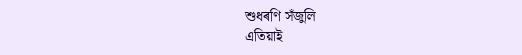শুধৰণি সঁজুলি
এতিয়াই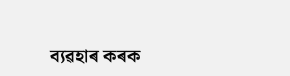ব্যৱহাৰ কৰক